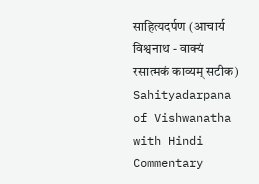साहित्यदर्पण (आचार्य विश्वनाथ - वाक्यं रसात्मकं काव्यम् सटीक)
Sahityadarpana of Vishwanatha with Hindi Commentary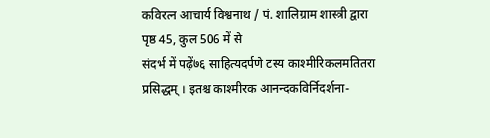कविरत्न आचार्य विश्वनाथ / पं. शालिग्राम शास्त्री द्वारा
पृष्ठ 45, कुल 506 में से
संदर्भ में पढ़ें७६ साहित्यदर्पणे टस्य काश्मीरिकलमतितरा प्रसिद्धम् । इतश्च काश्मीरक आनन्दकविर्निदर्शना-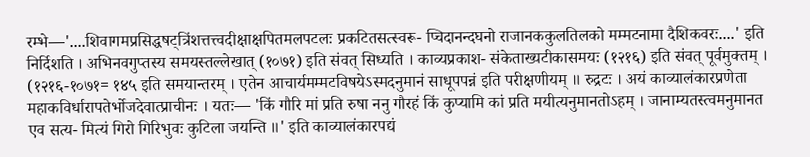रम्भे—'....शिवागमप्रसिद्धषट्त्रिंशत्तत्त्वदीक्षाक्षपितमलपटलः प्रकटितसत्स्वरू- प्चिदानन्दघनो राजानककुलतिलको मम्मटनामा दैशिकवरः....' इति निर्दिशति । अभिनवगुप्तस्य समयस्तल्लेखात् (१०७१) इति संवत् सिध्यति । काव्यप्रकाश- संकेताख्यटीकासमयः (१२१६) इति संवत् पूर्वमुक्तम् । (१२१६-१०७१= १४५ इति समयान्तरम् । एतेन आचार्यमम्मटविषयेऽस्मदनुमानं साधूपपन्नं इति परीक्षणीयम् ॥ रुद्रटः । अयं काव्यालंकारप्रणेता महाकविर्धारापतेर्भोजदेवात्प्राचीनः । यतः— 'किं गौरि मां प्रति रुषा ननु गौरहं किं कुप्यामि कां प्रति मयीत्यनुमानतोऽहम् । जानाम्यतस्त्वमनुमानत एव सत्य- मित्यं गिरो गिरिभुवः कुटिला जयन्ति ॥' इति काव्यालंकारपद्यं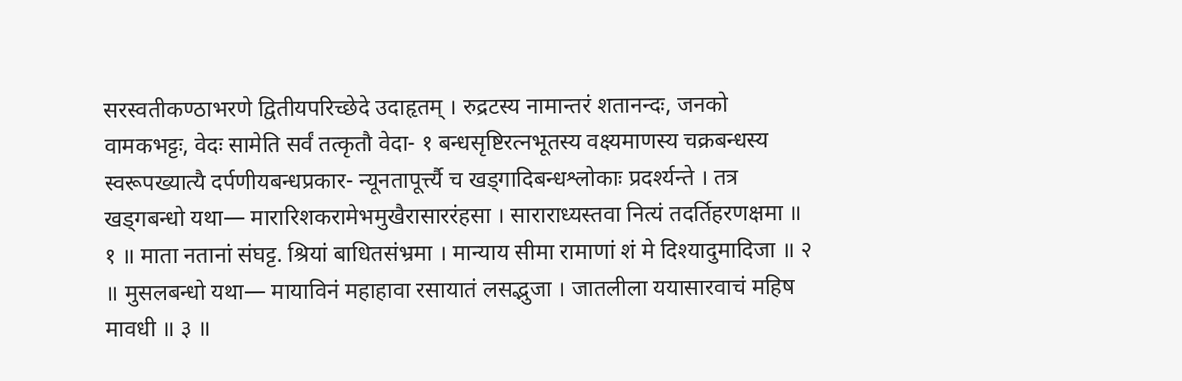सरस्वतीकण्ठाभरणे द्वितीयपरिच्छेदे उदाहृतम् । रुद्रटस्य नामान्तरं शतानन्दः, जनको वामकभट्टः, वेदः सामेति सर्वं तत्कृतौ वेदा- १ बन्धसृष्टिरत्नभूतस्य वक्ष्यमाणस्य चक्रबन्धस्य स्वरूपख्यात्यै दर्पणीयबन्धप्रकार- न्यूनतापूर्त्त्यै च खड्गादिबन्धश्लोकाः प्रदर्श्यन्ते । तत्र खड्गबन्धो यथा— मारारिशकरामेभमुखैरासाररंहसा । साराराध्यस्तवा नित्यं तदर्तिहरणक्षमा ॥ १ ॥ माता नतानां संघट्ट. श्रियां बाधितसंभ्रमा । मान्याय सीमा रामाणां शं मे दिश्यादुमादिजा ॥ २ ॥ मुसलबन्धो यथा— मायाविनं महाहावा रसायातं लसद्भुजा । जातलीला ययासारवाचं महिष मावधी ॥ ३ ॥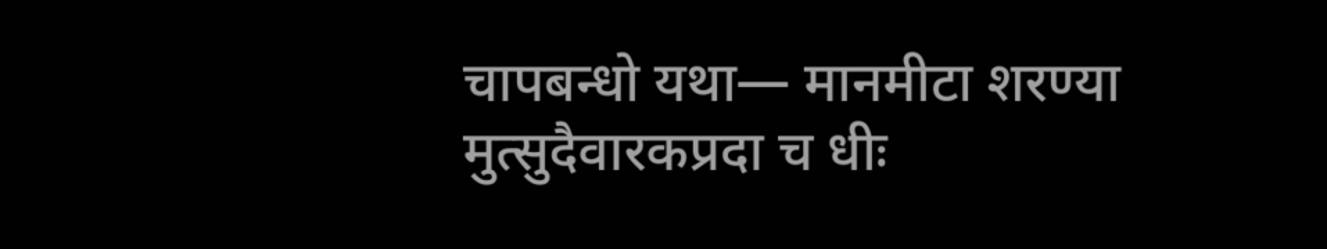चापबन्धो यथा— मानमीटा शरण्या मुत्सुदैवारकप्रदा च धीः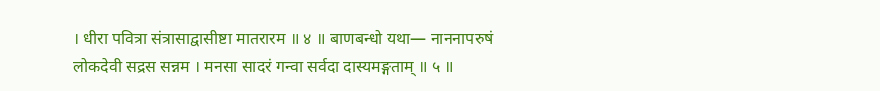। धीरा पवित्रा संत्रासाद्वासीष्टा मातरारम ॥ ४ ॥ बाणबन्धो यथा— नाननापरुषं लोकदेवी सद्रस सन्नम । मनसा सादरं गन्वा सर्वदा दास्यमङ्गताम् ॥ ५ ॥